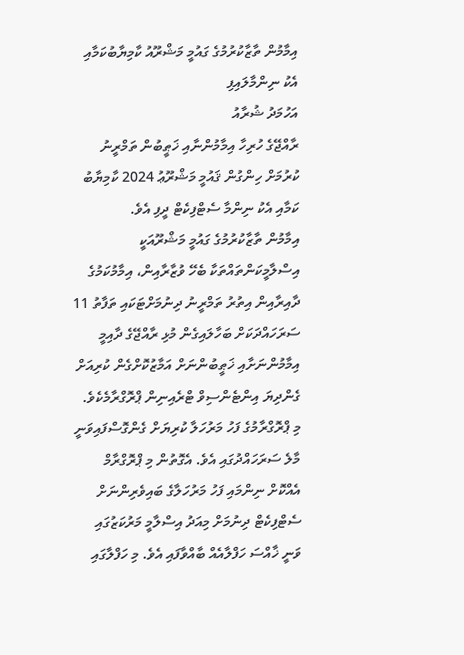އިމާމުން ތާޒާކުރުމުގެ ގައުމީ މަޝްރޫއު ކާމިޔާބުކަމާއި އެކު ނިންމާލައިފި
އަހުމަދު ޝުރާއު
ރާއްޖޭގެ ހުރިހާ އިމާމުންނާއި ޚަޠީބުން ތަމްރީނު ކުރުމަށް ހިންގުން ޤައުމީ މަޝްރޫޢު 2024 ކާމިޔާބު ކަމާއި އެކު ނިންމާ ސެޓްފިކެޓް ދީފި އެވެ.
އިމާމުން ތާޒާކުރުމުގެ ގައުމީ މަޝްރޫއަކީ އިސްލާމީކަންތައްތަކާ ބެހޭ ވުޒާރާއިން، އިމާމުކަމުގެ ދާއިރާއިން އިތުރު ތަމްރީނު ދިނުމަށްޓަކައި ތަފާތު 11 ސަރަހައްދަކަށް ބަހާލައިގެން މުޅި ރާއްޖޭގެ ދާއިމީ އިމާމުންނަށާއި ޚަޠީބުންނަށް އަމާޒުކޮށްގެން ކުރިއަށް ގެންދިޔަ އިންޓެންސިވް ޓްރެއިނިން ޕްރޮގްރާމެކެވެ.
މި ޕްރޮގްރާމުގެ ފަހު މަރުހަލާ ކުރިޔަށް ގެންގޮސްފައިވަނީ މާލެ ސަރަހައްދުގައި އެވެ. އެގޮތުން މި ޕްރޮގްރާމް އެއްކޮށް ނިންމައި ފަހު މަރުހަލާގެ ބައިވެރިންނަށް ސެޓްފިކެޓް ދިނުމަށް މިއަދު އިސްލާމީ މަރުކަޒުގައި ވަނީ ޚާއްސަ ހަފްލާއެއް ބާއްވާފައި އެވެ. މި ހަފްލާގައި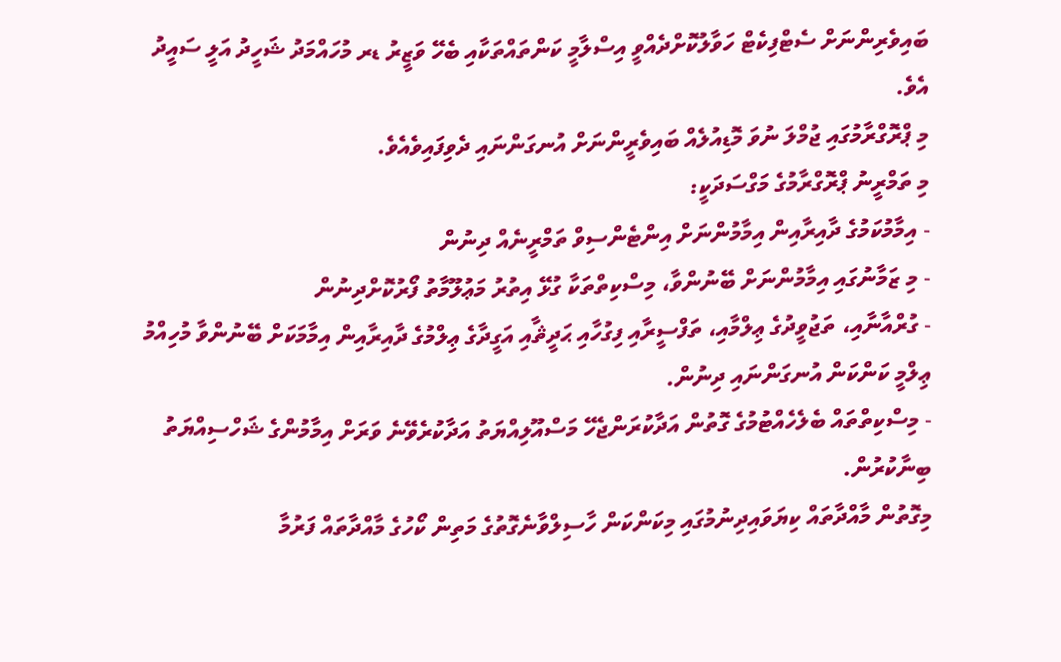ބައިވެރިންނަށް ސެޓްފިކެޓް ހަވާލުކޮށްދެއްވީ އިސްލާމީ ކަންތައްތަކާއި ބެހޭ ވަޒީރު ޑރ މުހައްމަދު ޝަހީދު އަލީ ސައީދު އެވެ.
މި ޕްރޮގްރާމުގައި ޖުމްލަ ނުވަ މޮޑިއުލެއް ބައިވެރީންނަށް އުނގަންނައި ދެވިފައިވެއެވެ.
މި ތަމްރީނު ޕްރޮގްރާމުގެ މަގްސަދަކީ:
- އިމާމުކަމުގެ ދާއިރާއިން އިމާމުންނަށް އިންޓެންސިވް ތަމްރީނެއް ދިނުން
- މި ޒަމާނުގައި އިމާމުންނަށް ބޭނުންވާ، މިސްކިތްތަކާ ގުޅޭ އިތުރު މަޢުލޫމާތު ފޯރުކޮށްދިނުން
- ގުރްއާނާއި، ތަޖުވީދުގެ ޢިލްމާއި، ތަފްސީރާއި ފިގުހާއި ޙަދީޘާއި އަގީދާގެ ޢިލްމުގެ ދާއިރާއިން އިމާމަކަށް ބޭނުންވާ މުހިއްމު ޢިލްމީ ކަންކަން އުނގަންނައި ދިނުން.
- މިސްކިތްތައް ބެލެހެއްޓުމުގެ ގޮތުން އަދާކުރަންޖެހޭ މަސްއޫލިއްޔަތު އަދާކުރެވޭނެ ވަރަށް އިމާމުންގެ ޝަހްސިއްޔަތު ބިނާކުރުން.
މިގޮތުން މާއްދާތައް ކިޔަވައިދިނުމުގައި މިކަންކަން ހާސިލްވާނެގޮތުގެ މަތިން ކޯހުގެ މާއްދާތައް ފަރުމާ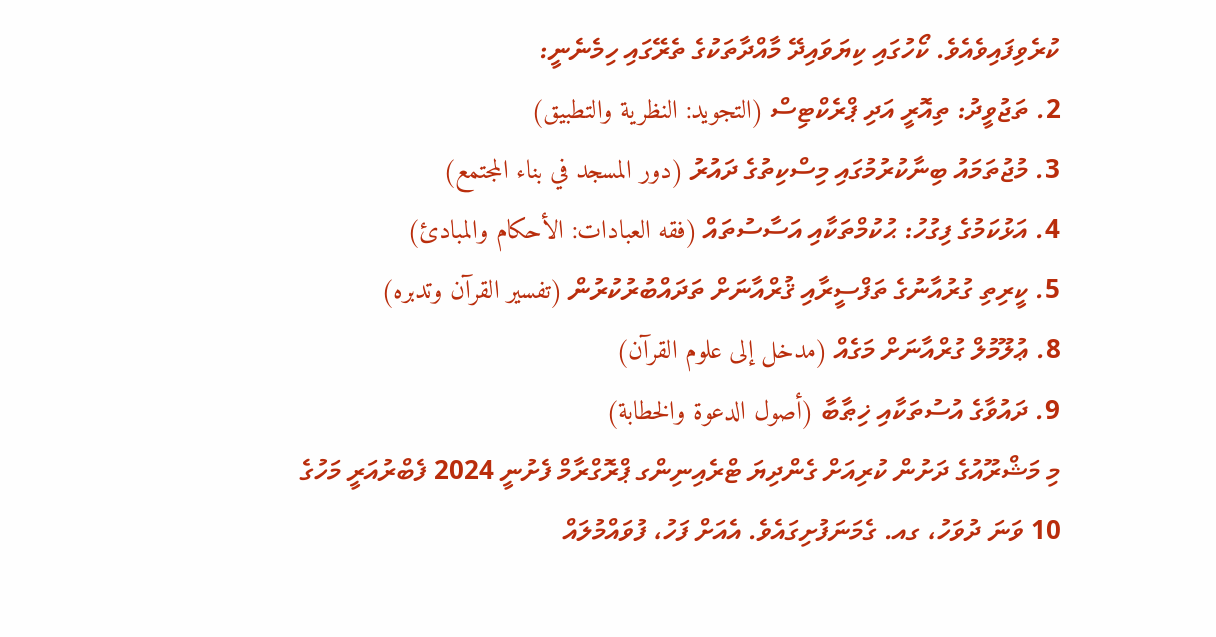ކުރެވިފައިވެއެވެ. ކޯހުގައި ކިޔަވައިދޭ މާއްދާތަކުގެ ތެރޭގައި ހިމެނެނީ:
2. ތަޖުވީދު: ތިއޮރީ އަދި ޕްރެކްޓިސް (التجويد: النظرية والتطبيق)
3. މުޖުތަމައު ބިނާކުރުމުގައި މިސްކިތުގެ ދައުރު (دور المسجد في بناء المجتمع)
4. އަޅުކަމުގެ ފިގުހު: ޙުކުމްތަކާއި އަސާސުތައް (فقه العبادات: الأحكام والمبادئ)
5. ކީރިތި ގުރުއާނުގެ ތަފްސީރާއި ޤުރްއާނަށް ތަދައްބުރުކުރުން (تفسير القرآن وتدبره)
8. ޢުލޫމުލް ގުރްއާނަށް މަގެއް (مدخل إلى علوم القرآن)
9. ދައުވާގެ އުސުތަކާއި ޚިޠާބާ (أصول الدعوة والخطابة)
މި މަޝްރޫއުގެ ދަށުން ކުރިއަށް ގެންދިޔަ ޓްރެއިނިންގ ޕްރޮގްރާމް ފެށުނީ 2024 ފެބްރުއަރީ މަހުގެ 10 ވަނަ ދުވަހު، ގއ. ގެމަނަފުށިގައެވެ. އެއަށް ފަހު، ފުވައްމުލައް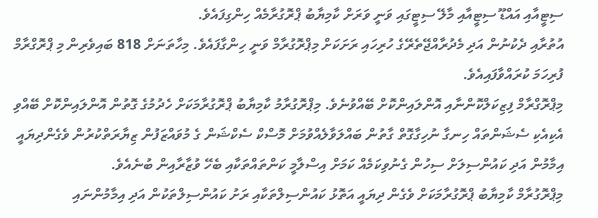ސިޓީއާއި އައްޑޫ ސިޓީއާއި މާލޭ ސިޓީގައި ވަނީ ވަރަށް ކާމިޔާބު ޕްރޮގުރާމެއް ހިންގިފައެވެ.
އުތުރާއި ދެކުނުން އަދި މެދުރާއްޖޭތެރޭގެ ހުރިހައި ރަށަކަށް މިޕްރޮގުރާމް ވަނީ ހިންގާފައެވެ. މިހާތަނަށް 818 ބައިވެރިން މި ޕްރޮގްރާމް ފުރިހަމަ ކުރައްވާފައިއެވެ.
މިޕްރޮގްރާމް ފިޒިކަލްކޮންނާއި އޮންލައިންކޮށް ބޭއްވުނެވެ. މިޕްރޮގުރާމު ކާމިޔާބު ޕްރޮގުރާމަކަށް ހެދުމުގެ ގޮތުން އޮންލައިންކޮށް ބޭއްވި އެކިއެކި ސެޝަންތައް ހިނގާ ނުހިގާގޮތް ގާތުން ބައްލަވާލެއްވުމަށް މޮސްކް ސެކްޝަން ގެ މުވައްޒަފުން ޒިޔާރަތްކުރުން ވެގެންދިޔައީ އިމާމުން އަދި ކައުންސިލަށް ސިހުން ގެނުވިކަމެއް ކަމަށް އިސްލާމީ ކަންތައްތަކާއި ބެހޭ ވުޒާރާއިން ބުނެއެވެ.
މިޕްރޮގުރާމް ކާމިޔާބު ޕްރޮގުރާމަކަށް ވެގެން ދިޔައީ އަތޮޅު ކައުންސިލްތަކާއި ރަށު ކައުންސިލްތަކުން އަދި އިމާމުންނައި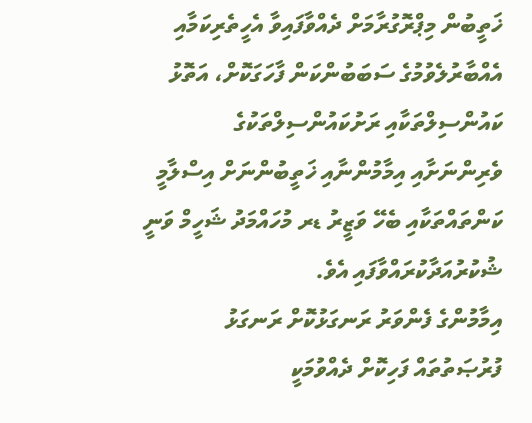ޚަތީބުން މިޕްރޮގުރާމަށް ދެއްވާފައިވާ އެހީތެރިކަމާއި އެއްބާރުލެވުމުގެ ސަބަބުންކަން ފާހަގަކޮށް، އަތޮޅު ކައުންސިލްތަކާއި ރަށުކައުންސިލްތަކުގެ ވެރިންނަށާއި އިމާމުންނާއި ޚަތީބުންނަށް އިސްލާމީ ކަންތައްތަކާއި ބެހޭ ވަޒީރު ޑރ މުހައްމަދު ޝަހީމް ވަނީ ޝުކުރުއަދާކުރައްވާފައި އެވެ.
އިމާމުންގެ ފެންވަރު ރަނގަޅުކޮށް ރަނގަޅު ފުރުޞަތުތައް ފަހިކޮށް ދެއްވުމަކީ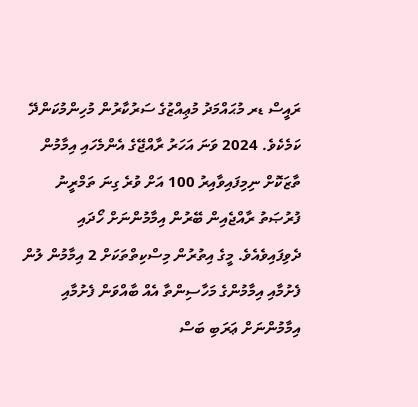ރައީސް ޑރ މުޙައްމަދު މުޢިއްޒުގެ ސަރުކާރުން މުހިންމުކަންދޭ ކަމެކެވެ. 2024 ވަނަ އަހަރު ރާއްޖޭގެ އެންމެހައި އިމާމުން ތާޒަކޮށް ނިމިފައިވާއިރު 100 އަށް ވުރެ ގިނަ ތަމްރީނު ފުރުޞަތު ރާއްޖެއިން ބޭރުން އިމާމުންނަށް ހޯދައި ދެވިފައިވެއެވެ. މީގެ އިތުރުން މިސްކިތްތަކަށް 2 އިމާމުން ލުން ފެށުމާއި އިމާމުންގެ މަހާސިންތާ އެއް ބާއްވަން ފެށުމާއި އިމާމުންނަށް ޢަރަބި ބަސް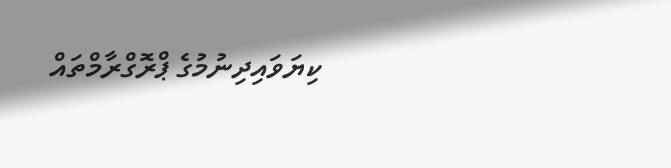ކިޔަވައިދިނުމުގެ ޕްރޮގްރާމްތައް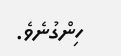ހިންގުނެވެ.